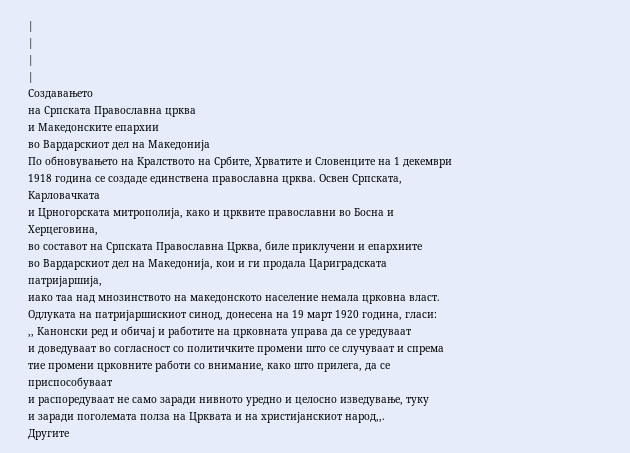|
|
|
|
Создавањето
на Српската Православна црква
и Македонските епархии
во Вардарскиот дел на Македонија
По обновувањето на Кралството на Србите, Хрватите и Словенците на 1 декември
1918 година се создаде единствена православна црква. Освен Српската, Карловачката
и Црногорската митрополија, како и црквите православни во Босна и Херцеговина,
во составот на Српската Православна Црква, биле приклучени и епархиите
во Вардарскиот дел на Македонија, кои и ги продала Цариградската патријаршија,
иако таа над мнозинството на македонското население немала црковна власт.
Одлуката на патријаршискиот синод, донесена на 19 март 1920 година, гласи:
,, Канонски ред и обичај и работите на црковната управа да се уредуваат
и доведуваат во согласност со политичките промени што се случуваат и спрема
тие промени црковните работи со внимание, како што прилега, да се приспособуваат
и распоредуваат не само заради нивното уредно и целосно изведување, туку
и заради поголемата полза на Црквата и на христијанскиот народ,,.
Другите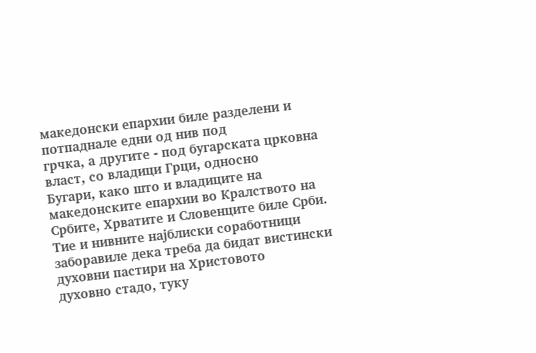македонски епархии биле разделени и потпаднале едни од нив под
грчка, а другите - под бугарската црковна власт, со владици Грци, односно
Бугари, како што и владиците на македонските епархии во Кралството на
Србите, Хрватите и Словенците биле Срби. Тие и нивните најблиски соработници
заборавиле дека треба да бидат вистински духовни пастири на Христовото
духовно стадо, туку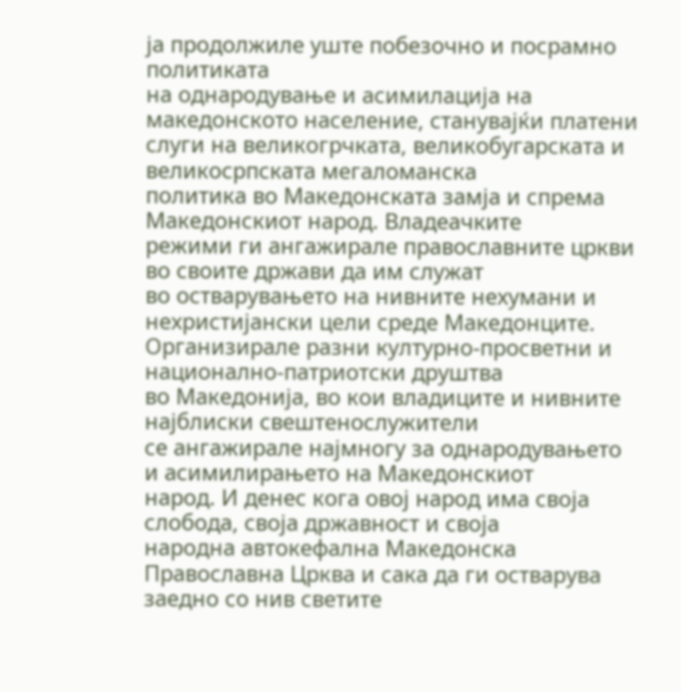ја продолжиле уште побезочно и посрамно политиката
на однародување и асимилација на македонското население, станувајќи платени
слуги на великогрчката, великобугарската и великосрпската мегаломанска
политика во Македонската замја и спрема Македонскиот народ. Владеачките
режими ги ангажирале православните цркви во своите држави да им служат
во остварувањето на нивните нехумани и нехристијански цели среде Македонците.
Организирале разни културно-просветни и национално-патриотски друштва
во Македонија, во кои владиците и нивните најблиски свештенослужители
се ангажирале најмногу за однародувањето и асимилирањето на Македонскиот
народ. И денес кога овој народ има своја слобода, своја државност и своја
народна автокефална Македонска Православна Црква и сака да ги остварува
заедно со нив светите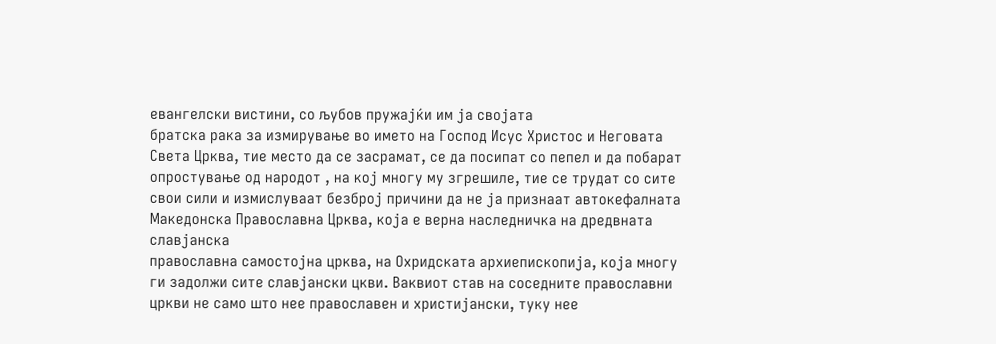евангелски вистини, со љубов пружајќи им ја својата
братска рака за измирување во името на Господ Исус Христос и Неговата
Света Црква, тие место да се засрамат, се да посипат со пепел и да побарат
опростување од народот , на кој многу му згрешиле, тие се трудат со сите
свои сили и измислуваат безброј причини да не ја признаат автокефалната
Македонска Православна Црква, која е верна наследничка на дредвната славјанска
православна самостојна црква, на Охридската архиепископија, која многу
ги задолжи сите славјански цкви. Ваквиот став на соседните православни
цркви не само што нее православен и христијански, туку нее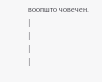воопшто човечен.
|
|
|
|